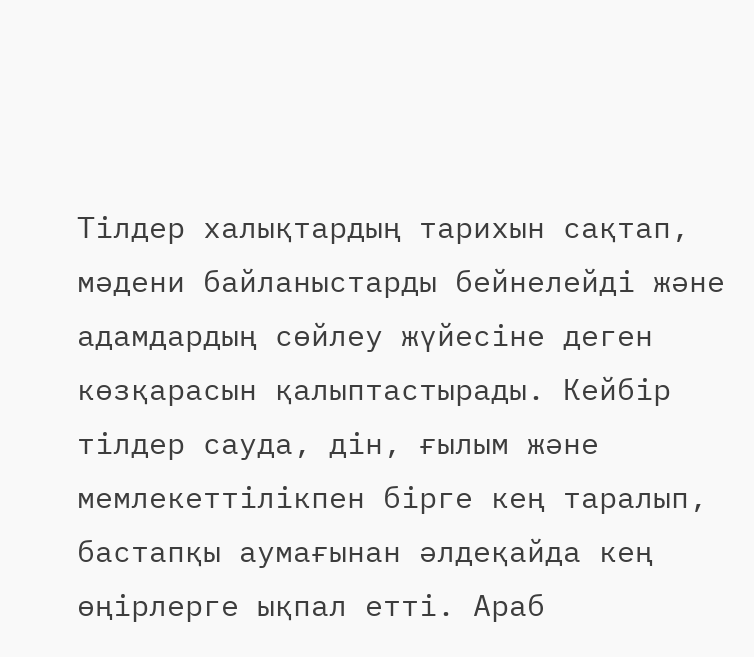Тілдер халықтардың тарихын сақтап, мәдени байланыстарды бейнелейді және адамдардың сөйлеу жүйесіне деген көзқарасын қалыптастырады. Кейбір тілдер сауда, дін, ғылым және мемлекеттілікпен бірге кең таралып, бастапқы аумағынан әлдеқайда кең өңірлерге ықпал етті. Араб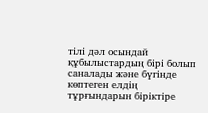тілі дәл осындай құбылыстардың бірі болып саналады және бүгінде көптеген елдің тұрғындарын біріктіре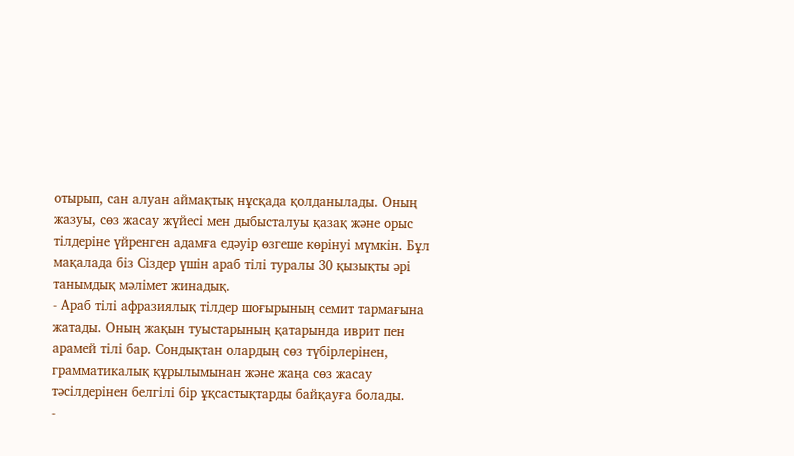отырып, сан алуан аймақтық нұсқада қолданылады. Оның жазуы, сөз жасау жүйесі мен дыбысталуы қазақ және орыс тілдеріне үйренген адамға едәуір өзгеше көрінуі мүмкін. Бұл мақалада біз Сіздер үшін араб тілі туралы 30 қызықты әрі танымдық мәлімет жинадық.
- Араб тілі афразиялық тілдер шоғырының семит тармағына жатады. Оның жақын туыстарының қатарында иврит пен арамей тілі бар. Сондықтан олардың сөз түбірлерінен, грамматикалық құрылымынан және жаңа сөз жасау тәсілдерінен белгілі бір ұқсастықтарды байқауға болады.
-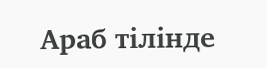Араб тілінде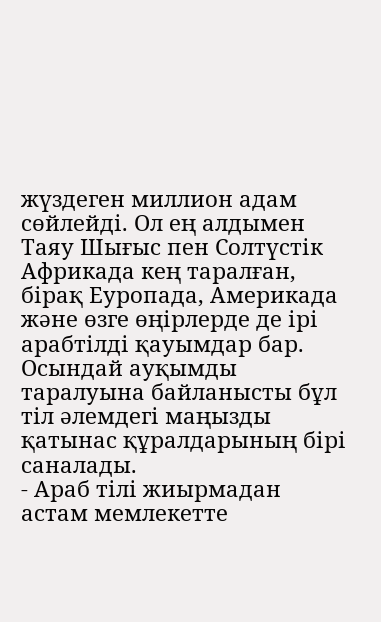жүздеген миллион адам сөйлейді. Ол ең алдымен Таяу Шығыс пен Солтүстік Африкада кең таралған, бірақ Еуропада, Америкада және өзге өңірлерде де ірі арабтілді қауымдар бар. Осындай ауқымды таралуына байланысты бұл тіл әлемдегі маңызды қатынас құралдарының бірі саналады.
- Араб тілі жиырмадан астам мемлекетте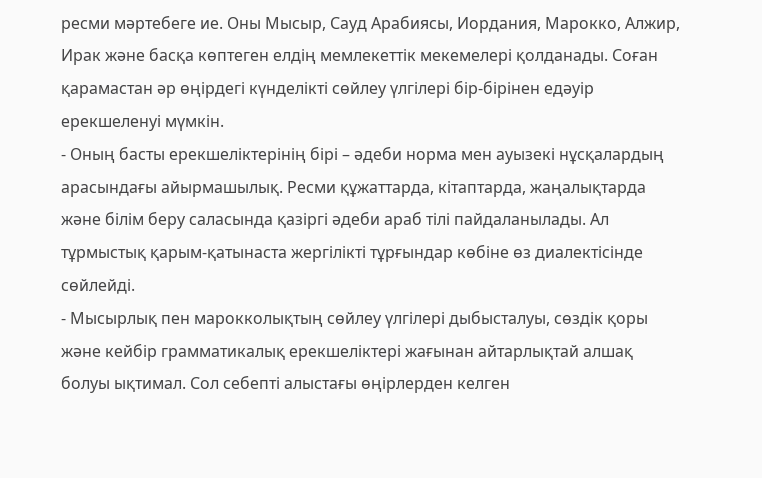ресми мәртебеге ие. Оны Мысыр, Сауд Арабиясы, Иордания, Марокко, Алжир, Ирак және басқа көптеген елдің мемлекеттік мекемелері қолданады. Соған қарамастан әр өңірдегі күнделікті сөйлеу үлгілері бір-бірінен едәуір ерекшеленуі мүмкін.
- Оның басты ерекшеліктерінің бірі – әдеби норма мен ауызекі нұсқалардың арасындағы айырмашылық. Ресми құжаттарда, кітаптарда, жаңалықтарда және білім беру саласында қазіргі әдеби араб тілі пайдаланылады. Ал тұрмыстық қарым-қатынаста жергілікті тұрғындар көбіне өз диалектісінде сөйлейді.
- Мысырлық пен марокколықтың сөйлеу үлгілері дыбысталуы, сөздік қоры және кейбір грамматикалық ерекшеліктері жағынан айтарлықтай алшақ болуы ықтимал. Сол себепті алыстағы өңірлерден келген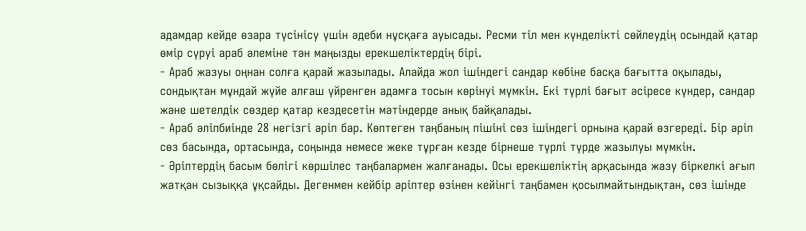адамдар кейде өзара түсінісу үшін әдеби нұсқаға ауысады. Ресми тіл мен күнделікті сөйлеудің осындай қатар өмір сүруі араб әлеміне тән маңызды ерекшеліктердің бірі.
- Араб жазуы оңнан солға қарай жазылады. Алайда жол ішіндегі сандар көбіне басқа бағытта оқылады, сондықтан мұндай жүйе алғаш үйренген адамға тосын көрінуі мүмкін. Екі түрлі бағыт әсіресе күндер, сандар және шетелдік сөздер қатар кездесетін мәтіндерде анық байқалады.
- Араб әліпбиінде 28 негізгі әріп бар. Көптеген таңбаның пішіні сөз ішіндегі орнына қарай өзгереді. Бір әріп сөз басында, ортасында, соңында немесе жеке тұрған кезде бірнеше түрлі түрде жазылуы мүмкін.
- Әріптердің басым бөлігі көршілес таңбалармен жалғанады. Осы ерекшеліктің арқасында жазу біркелкі ағып жатқан сызыққа ұқсайды. Дегенмен кейбір әріптер өзінен кейінгі таңбамен қосылмайтындықтан, сөз ішінде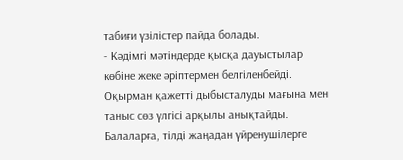табиғи үзілістер пайда болады.
- Кәдімгі мәтіндерде қысқа дауыстылар көбіне жеке әріптермен белгіленбейді. Оқырман қажетті дыбысталуды мағына мен таныс сөз үлгісі арқылы анықтайды. Балаларға, тілді жаңадан үйренушілерге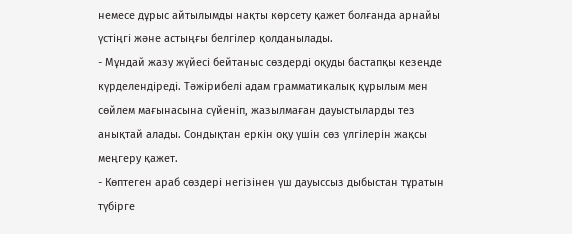немесе дұрыс айтылымды нақты көрсету қажет болғанда арнайы үстіңгі және астыңғы белгілер қолданылады.
- Мұндай жазу жүйесі бейтаныс сөздерді оқуды бастапқы кезеңде күрделендіреді. Тәжірибелі адам грамматикалық құрылым мен сөйлем мағынасына сүйеніп, жазылмаған дауыстыларды тез анықтай алады. Сондықтан еркін оқу үшін сөз үлгілерін жақсы меңгеру қажет.
- Көптеген араб сөздері негізінен үш дауыссыз дыбыстан тұратын түбірге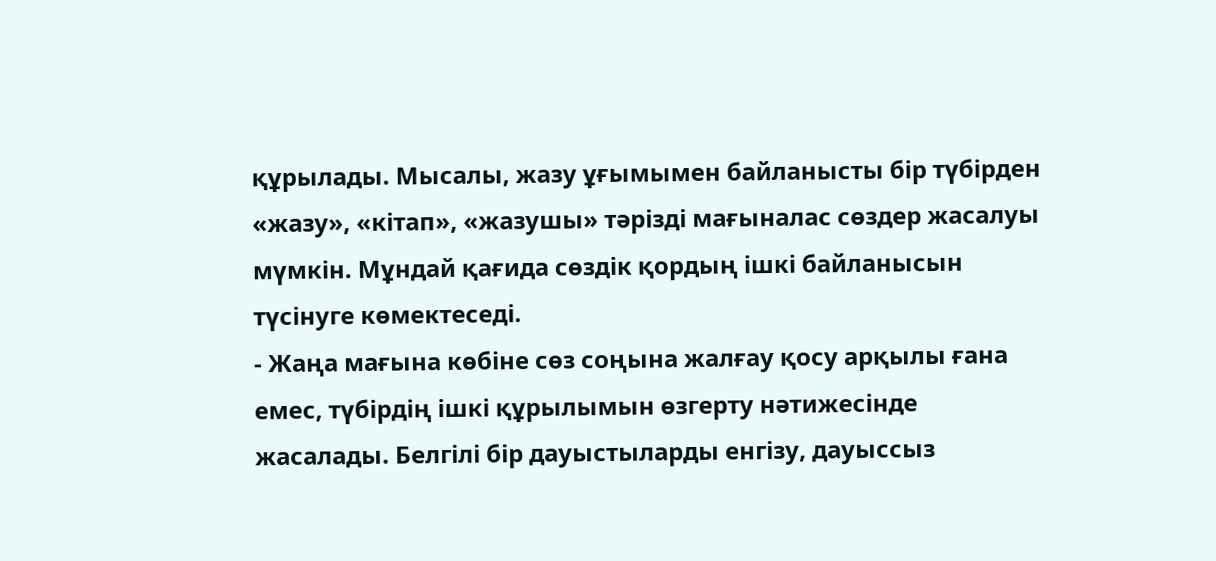құрылады. Мысалы, жазу ұғымымен байланысты бір түбірден «жазу», «кітап», «жазушы» тәрізді мағыналас сөздер жасалуы мүмкін. Мұндай қағида сөздік қордың ішкі байланысын түсінуге көмектеседі.
- Жаңа мағына көбіне сөз соңына жалғау қосу арқылы ғана емес, түбірдің ішкі құрылымын өзгерту нәтижесінде жасалады. Белгілі бір дауыстыларды енгізу, дауыссыз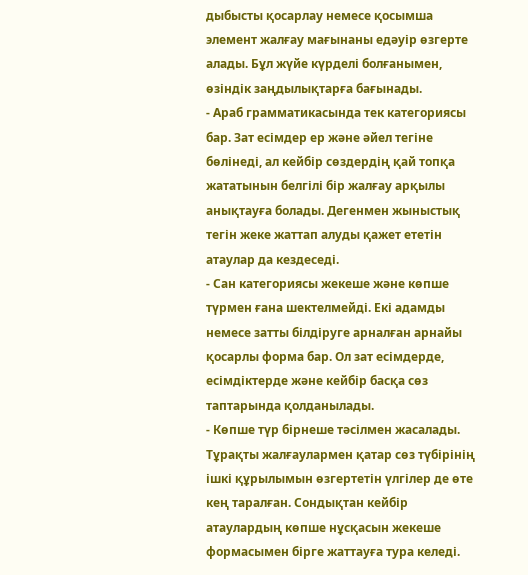дыбысты қосарлау немесе қосымша элемент жалғау мағынаны едәуір өзгерте алады. Бұл жүйе күрделі болғанымен, өзіндік заңдылықтарға бағынады.
- Араб грамматикасында тек категориясы бар. Зат есімдер ер және әйел тегіне бөлінеді, ал кейбір сөздердің қай топқа жататынын белгілі бір жалғау арқылы анықтауға болады. Дегенмен жыныстық тегін жеке жаттап алуды қажет ететін атаулар да кездеседі.
- Сан категориясы жекеше және көпше түрмен ғана шектелмейді. Екі адамды немесе затты білдіруге арналған арнайы қосарлы форма бар. Ол зат есімдерде, есімдіктерде және кейбір басқа сөз таптарында қолданылады.
- Көпше түр бірнеше тәсілмен жасалады. Тұрақты жалғаулармен қатар сөз түбірінің ішкі құрылымын өзгертетін үлгілер де өте кең таралған. Сондықтан кейбір атаулардың көпше нұсқасын жекеше формасымен бірге жаттауға тура келеді.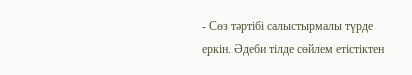- Сөз тәртібі салыстырмалы түрде еркін. Әдеби тілде сөйлем етістіктен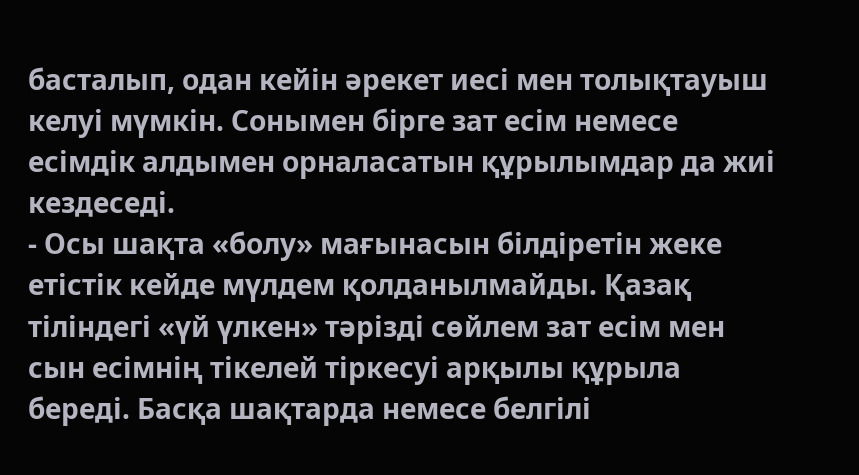басталып, одан кейін әрекет иесі мен толықтауыш келуі мүмкін. Сонымен бірге зат есім немесе есімдік алдымен орналасатын құрылымдар да жиі кездеседі.
- Осы шақта «болу» мағынасын білдіретін жеке етістік кейде мүлдем қолданылмайды. Қазақ тіліндегі «үй үлкен» тәрізді сөйлем зат есім мен сын есімнің тікелей тіркесуі арқылы құрыла береді. Басқа шақтарда немесе белгілі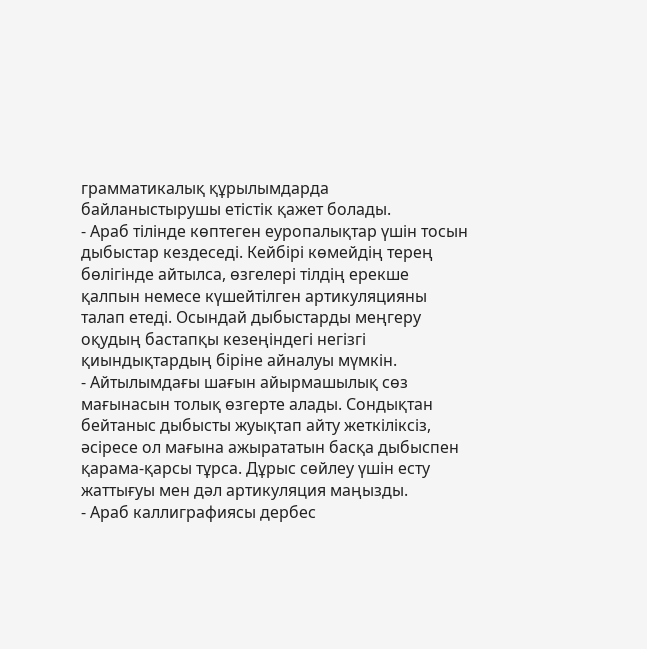грамматикалық құрылымдарда байланыстырушы етістік қажет болады.
- Араб тілінде көптеген еуропалықтар үшін тосын дыбыстар кездеседі. Кейбірі көмейдің терең бөлігінде айтылса, өзгелері тілдің ерекше қалпын немесе күшейтілген артикуляцияны талап етеді. Осындай дыбыстарды меңгеру оқудың бастапқы кезеңіндегі негізгі қиындықтардың біріне айналуы мүмкін.
- Айтылымдағы шағын айырмашылық сөз мағынасын толық өзгерте алады. Сондықтан бейтаныс дыбысты жуықтап айту жеткіліксіз, әсіресе ол мағына ажырататын басқа дыбыспен қарама-қарсы тұрса. Дұрыс сөйлеу үшін есту жаттығуы мен дәл артикуляция маңызды.
- Араб каллиграфиясы дербес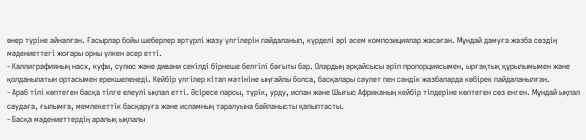өнер түріне айналған. Ғасырлар бойы шеберлер әртүрлі жазу үлгілерін пайдаланып, күрделі әрі әсем композициялар жасаған. Мұндай дамуға жазба сөздің мәдениеттегі жоғары орны үлкен әсер етті.
- Каллиграфияның насх, куфи, сулюс және дивани секілді бірнеше белгілі бағыты бар. Олардың әрқайсысы әріп пропорциясымен, ырғақтық құрылымымен және қолданылатын ортасымен ерекшеленеді. Кейбір үлгілер кітап мәтініне ыңғайлы болса, басқалары сәулет пен сәндік жазбаларда көбірек пайдаланылған.
- Араб тілі көптеген басқа тілге елеулі ықпал етті. Әсіресе парсы, түрік, урду, испан және Шығыс Африканың кейбір тілдеріне көптеген сөз енген. Мұндай ықпал саудаға, ғылымға, мемлекеттік басқаруға және исламның таралуына байланысты қалыптасты.
- Басқа мәдениеттердің аралық ықпалы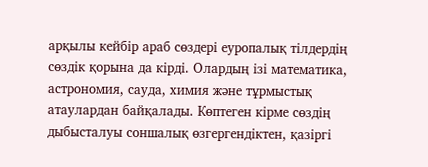арқылы кейбір араб сөздері еуропалық тілдердің сөздік қорына да кірді. Олардың ізі математика, астрономия, сауда, химия және тұрмыстық атаулардан байқалады. Көптеген кірме сөздің дыбысталуы соншалық өзгергендіктен, қазіргі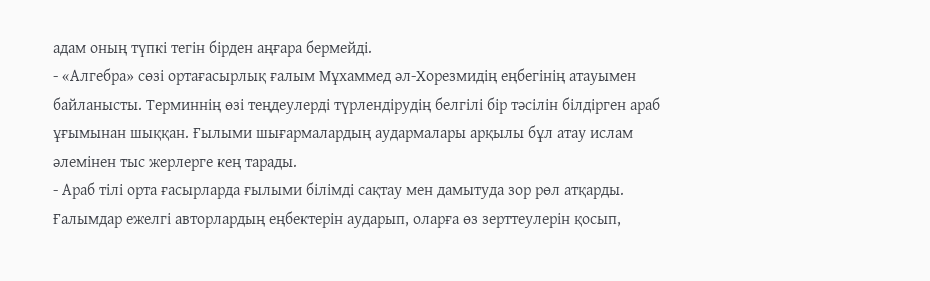адам оның түпкі тегін бірден аңғара бермейді.
- «Алгебра» сөзі ортағасырлық ғалым Мұхаммед әл-Хорезмидің еңбегінің атауымен байланысты. Терминнің өзі теңдеулерді түрлендірудің белгілі бір тәсілін білдірген араб ұғымынан шыққан. Ғылыми шығармалардың аудармалары арқылы бұл атау ислам әлемінен тыс жерлерге кең тарады.
- Араб тілі орта ғасырларда ғылыми білімді сақтау мен дамытуда зор рөл атқарды. Ғалымдар ежелгі авторлардың еңбектерін аударып, оларға өз зерттеулерін қосып,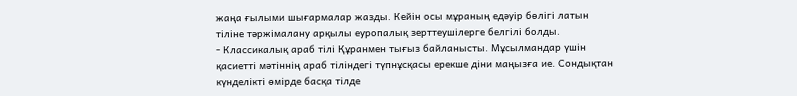жаңа ғылыми шығармалар жазды. Кейін осы мұраның едәуір бөлігі латын тіліне тәржімалану арқылы еуропалық зерттеушілерге белгілі болды.
- Классикалық араб тілі Құранмен тығыз байланысты. Мұсылмандар үшін қасиетті мәтіннің араб тіліндегі түпнұсқасы ерекше діни маңызға ие. Сондықтан күнделікті өмірде басқа тілде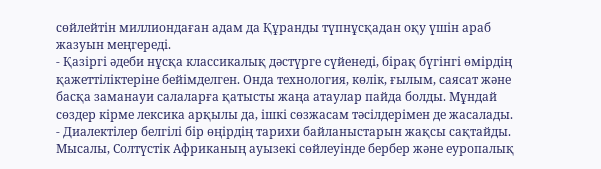сөйлейтін миллиондаған адам да Құранды түпнұсқадан оқу үшін араб жазуын меңгереді.
- Қазіргі әдеби нұсқа классикалық дәстүрге сүйенеді, бірақ бүгінгі өмірдің қажеттіліктеріне бейімделген. Онда технология, көлік, ғылым, саясат және басқа заманауи салаларға қатысты жаңа атаулар пайда болды. Мұндай сөздер кірме лексика арқылы да, ішкі сөзжасам тәсілдерімен де жасалады.
- Диалектілер белгілі бір өңірдің тарихи байланыстарын жақсы сақтайды. Мысалы, Солтүстік Африканың ауызекі сөйлеуінде бербер және еуропалық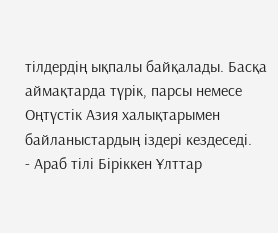тілдердің ықпалы байқалады. Басқа аймақтарда түрік, парсы немесе Оңтүстік Азия халықтарымен байланыстардың іздері кездеседі.
- Араб тілі Біріккен Ұлттар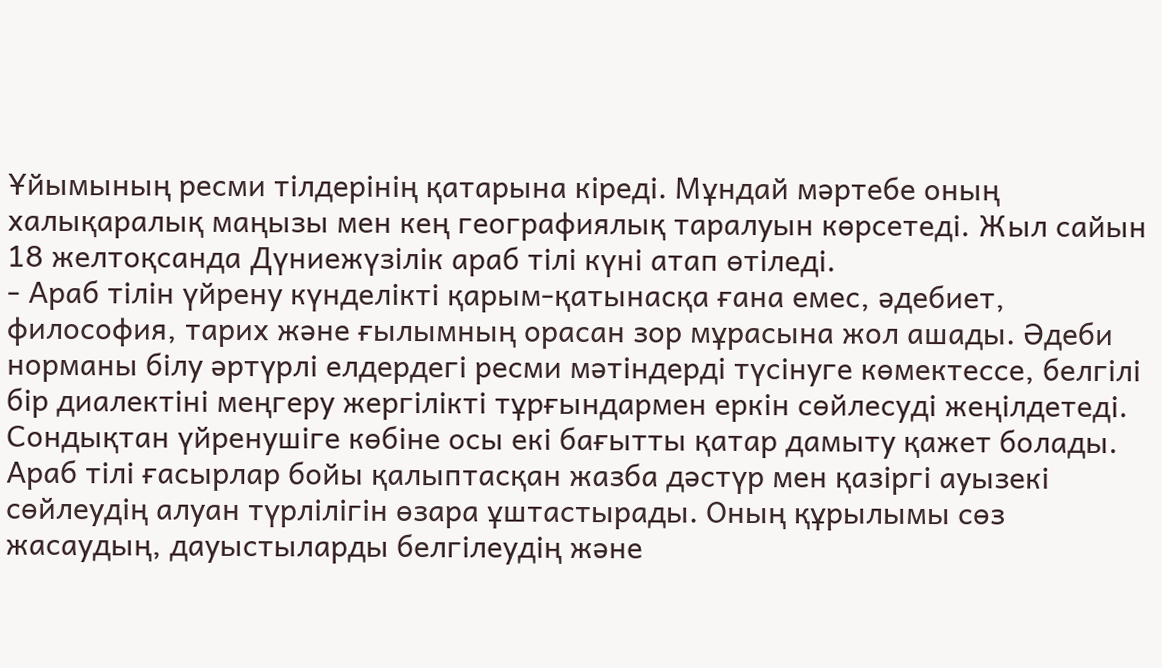Ұйымының ресми тілдерінің қатарына кіреді. Мұндай мәртебе оның халықаралық маңызы мен кең географиялық таралуын көрсетеді. Жыл сайын 18 желтоқсанда Дүниежүзілік араб тілі күні атап өтіледі.
- Араб тілін үйрену күнделікті қарым-қатынасқа ғана емес, әдебиет, философия, тарих және ғылымның орасан зор мұрасына жол ашады. Әдеби норманы білу әртүрлі елдердегі ресми мәтіндерді түсінуге көмектессе, белгілі бір диалектіні меңгеру жергілікті тұрғындармен еркін сөйлесуді жеңілдетеді. Сондықтан үйренушіге көбіне осы екі бағытты қатар дамыту қажет болады.
Араб тілі ғасырлар бойы қалыптасқан жазба дәстүр мен қазіргі ауызекі сөйлеудің алуан түрлілігін өзара ұштастырады. Оның құрылымы сөз жасаудың, дауыстыларды белгілеудің және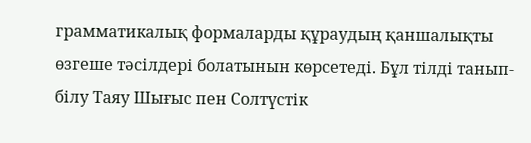грамматикалық формаларды құраудың қаншалықты өзгеше тәсілдері болатынын көрсетеді. Бұл тілді танып-білу Таяу Шығыс пен Солтүстік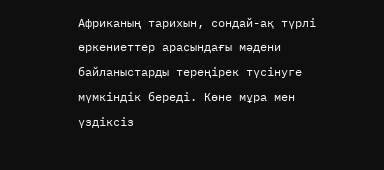Африканың тарихын, сондай-ақ түрлі өркениеттер арасындағы мәдени байланыстарды тереңірек түсінуге мүмкіндік береді. Көне мұра мен үздіксіз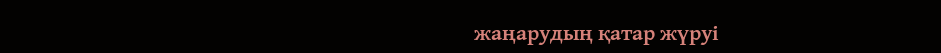жаңарудың қатар жүруі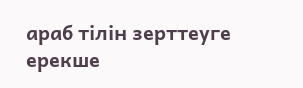араб тілін зерттеуге ерекше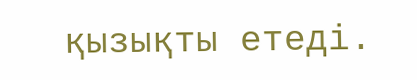қызықты етеді.